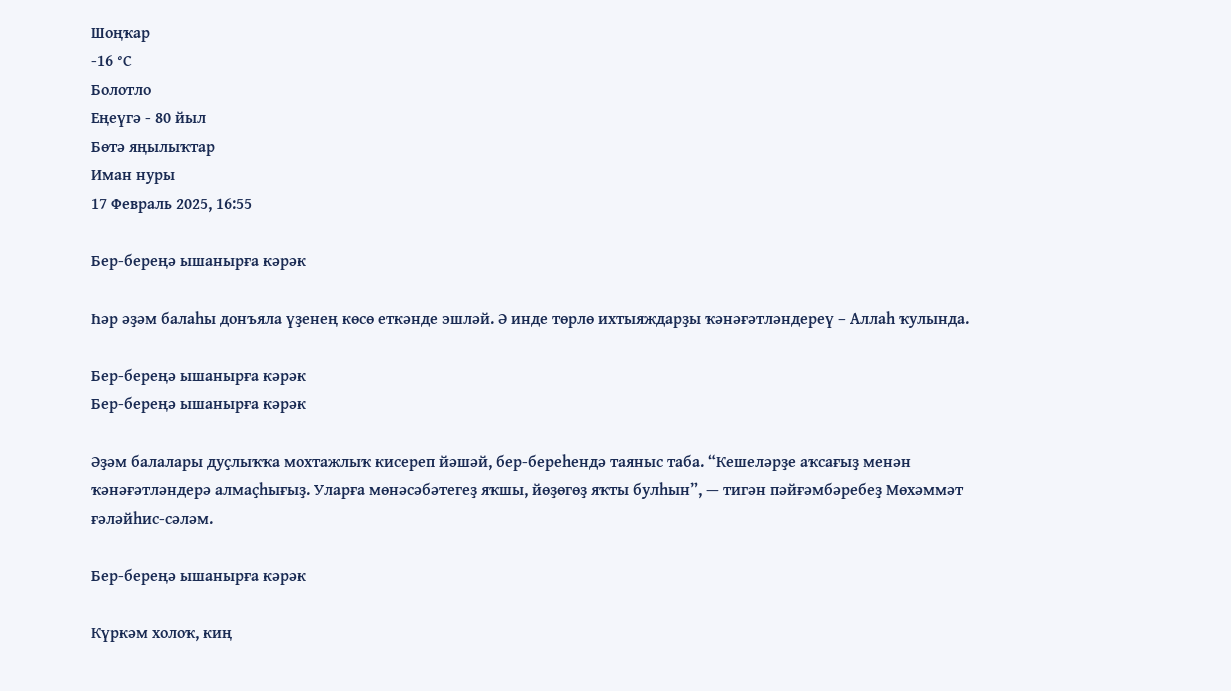Шоңҡар
-16 °С
Болотло
Еңеүгә - 80 йыл
Бөтә яңылыҡтар
Иман нуры
17 Февраль 2025, 16:55

Бер-береңә ышанырға кәрәк

Һәр әҙәм балаһы донъяла үҙенең көсө еткәнде эшләй. Ә инде төрлө ихтыяждарҙы ҡәнәғәтләндереү – Аллаһ ҡулында.

Бер-береңә ышанырға кәрәк
Бер-береңә ышанырға кәрәк

Әҙәм балалары дуҫлыҡҡа мохтажлыҡ кисереп йәшәй, бер-береһендә таяныс таба. “Кешеләрҙе аҡсағыҙ менән ҡәнәғәтләндерә алмаҫһығыҙ. Уларға мөнәсәбәтегеҙ яҡшы, йөҙөгөҙ яҡты булһын”, — тигән пәйғәмбәребеҙ Мөхәммәт ғәләйһис-сәләм.

Бер-береңә ышанырға кәрәк

Күркәм холоҡ, киң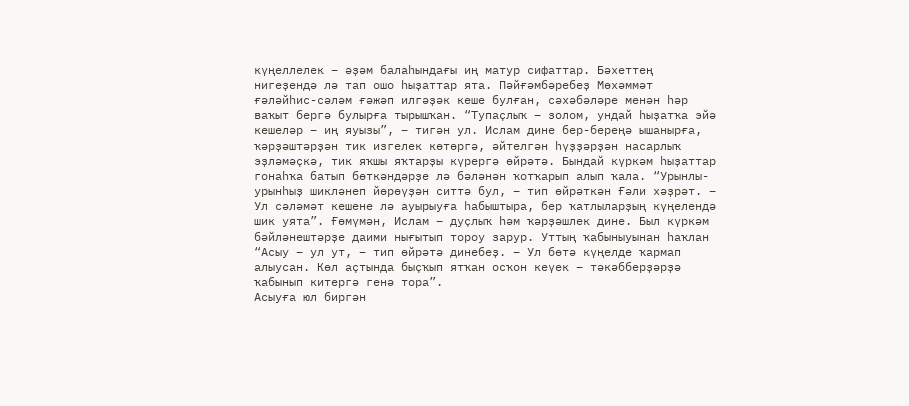күңеллелек – әҙәм балаһындағы иң матур сифаттар. Бәхеттең нигеҙендә лә тап ошо һыҙаттар ята. Пәйғәмбәребеҙ Мөхәммәт ғәләйһис-сәләм ғәжәп илгәҙәк кеше булған, сәхәбәләре менән һәр ваҡыт бергә булырға тырышҡан. “Тупаҫлыҡ – золом, ундай һыҙатҡа эйә кешеләр – иң яуызы”, – тигән ул. Ислам дине бер-береңә ышанырға, ҡәрҙәштәрҙән тик изгелек көтөргә, әйтелгән һүҙҙәрҙән насарлыҡ эҙләмәҫкә, тик яҡшы яҡтарҙы күрергә өйрәтә. Бындай күркәм һыҙаттар гонаһҡа батып бөткәндәрҙе лә бәләнән ҡотҡарып алып ҡала. “Урынлы-урынһыҙ шикләнеп йөрөүҙән ситтә бул, – тип өйрәткән Ғәли хәҙрәт. – Ул сәләмәт кешене лә ауырыуға һабыштыра, бер ҡатлыларҙың күңелендә шик уята”. Ғөмүмән, Ислам – дуҫлыҡ һәм ҡәрҙәшлек дине. Был күркәм бәйләнештәрҙе даими нығытып тороу зарур. Уттың ҡабыныуынан һаҡлан
“Асыу – ул ут, – тип өйрәтә динебеҙ. – Ул бөтә күңелде ҡармап алыусан. Көл аҫтында быҫҡып ятҡан осҡон кеүек – тәкәбберҙәрҙә ҡабынып китергә генә тора”.
Асыуға юл биргән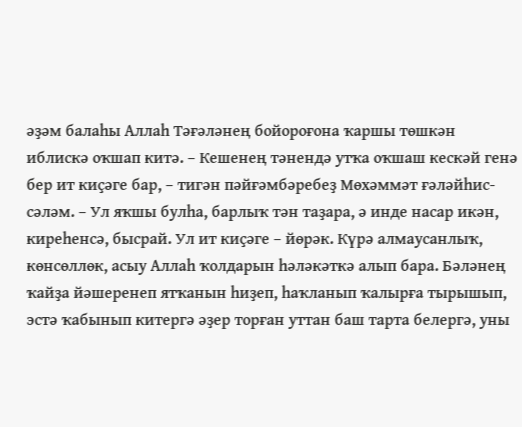әҙәм балаһы Аллаһ Тәғәләнең бойороғона ҡаршы төшкән иблискә оҡшап китә. – Кешенең тәнендә утҡа оҡшаш кескәй генә бер ит киҫәге бар, – тигән пәйғәмбәребеҙ Мөхәммәт ғәләйһис-сәләм. – Ул яҡшы булһа, барлыҡ тән таҙара, ә инде насар икән, киреһенсә, бысрай. Ул ит киҫәге – йөрәк. Күрә алмаусанлыҡ, көнсөллөк, асыу Аллаһ ҡолдарын һәләкәткә алып бара. Бәләнең ҡайҙа йәшеренеп ятҡанын һиҙеп, һаҡланып ҡалырға тырышып, эстә ҡабынып китергә әҙер торған уттан баш тарта белергә, уны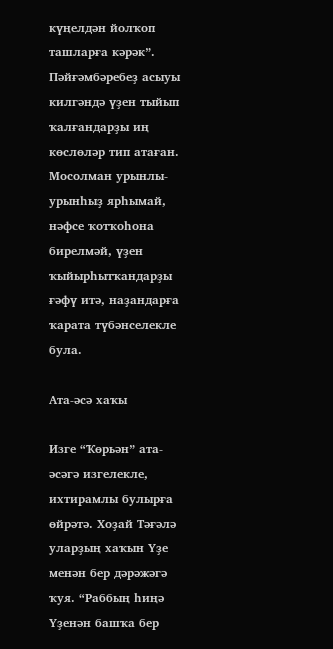күңелдән йолҡоп ташларға кәрәк”. Пәйғәмбәребеҙ асыуы килгәндә үҙен тыйып ҡалғандарҙы иң көслөләр тип атаған. Мосолман урынлы-урынһыҙ ярһымай, нәфсе ҡотҡоһона бирелмәй, үҙен ҡыйырһытҡандарҙы ғәфү итә, наҙандарға ҡарата түбәнселекле була.

Ата-әсә хаҡы

Изге “Ҡөрьән” ата-әсәгә изгелекле, ихтирамлы булырға өйрәтә. Хоҙай Тәғәлә уларҙың хаҡын Үҙе менән бер дәрәжәгә ҡуя. “Раббың һиңә Үҙенән башҡа бер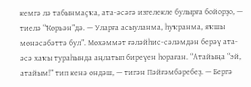кемгә лә табынмаҫҡа, ата-әсәгә изгелекле булырға бойорҙо, — тиелә “Ҡөрьән”дә. — Уларға асыуланма, һуҡранма, яҡшы мөнәсәбәттә бул”. Мөхәммәт ғәләйһис-сәләмдән берәү ата-әсә хаҡы тураһында аңлатып биреүен һораған. “Атайыңа “эй, атайым!” тип кенә өндәш, — тигән Пәйғәмбәребеҙ. — Бергә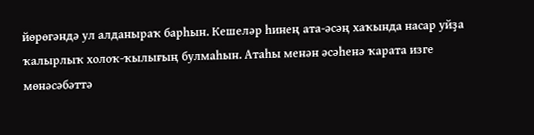йөрөгәндә ул алданыраҡ барһын. Кешеләр һинең ата-әсәң хаҡында насар уйҙа ҡалырлыҡ холоҡ-ҡылығың булмаһын. Атаһы менән әсәһенә ҡарата изге мөнәсәбәттә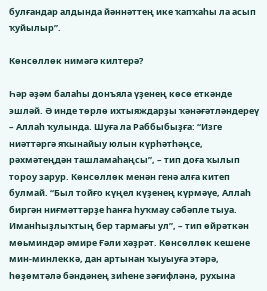булғандар алдында йәннәттең ике ҡапҡаһы ла асып ҡуйылыр”.

Көнсөллөк нимәгә килтерә?

Һәр әҙәм балаһы донъяла үҙенең көсө еткәнде эшләй. Ә инде төрлө ихтыяждарҙы ҡәнәғәтләндереү – Аллаһ ҡулында. Шуға ла Раббыбыҙға: “Изге ниәттәргә яҡынайыу юлын күрһәтһәңсе, рәхмәтеңдән ташламаһаңсы”, – тип доға ҡылып тороу зарур. Көнсөллөк менән генә алға китеп булмай. “Был тойғо күңел күҙенең күрмәүе, Аллаһ биргән ниғмәттәрҙе һанға һуҡмау сәбәпле тыуа. Иманһыҙлыҡтың бер тармағы ул”, – тип өйрәткән мөьминдәр әмире Ғәли хәҙрәт. Көнсөллөк кешене мин-минлеккә, дан артынан ҡыуыуға этәрә, һөҙөмтәлә бәндәнең зиһене зәғифләнә, рухына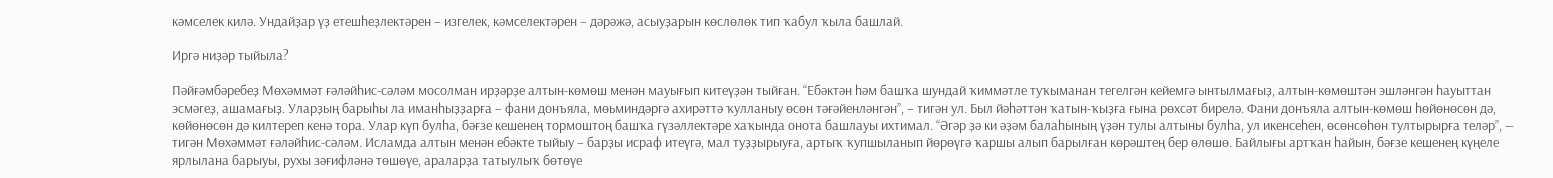кәмселек килә. Ундайҙар үҙ етешһеҙлектәрен – изгелек, кәмселектәрен – дәрәжә, асыуҙарын көслөлөк тип ҡабул ҡыла башлай.

Иргә ниҙәр тыйыла?

Пәйғәмбәребеҙ Мөхәммәт ғәләйһис-сәләм мосолман ирҙәрҙе алтын-көмөш менән мауығып китеүҙән тыйған. “Ебәктән һәм башҡа шундай ҡиммәтле туҡыманан тегелгән кейемгә ынтылмағыҙ, алтын-көмөштән эшләнгән һауыттан эсмәгеҙ, ашамағыҙ. Уларҙың барыһы ла иманһыҙҙарға – фани донъяла, мөьминдәргә ахирәттә ҡулланыу өсөн тәғәйенләнгән”, – тигән ул. Был йәһәттән ҡатын-ҡыҙға ғына рөхсәт бирелә. Фани донъяла алтын-көмөш һөйөнөсөн дә, көйөнөсөн дә килтереп кенә тора. Улар күп булһа, бәғзе кешенең тормоштоң башҡа гүзәллектәре хаҡында онота башлауы ихтимал. “Әгәр ҙә ки әҙәм балаһының үҙән тулы алтыны булһа, ул икенсеһен, өсөнсөһөн тултырырға теләр”, — тигән Мөхәммәт ғәләйһис-сәләм. Исламда алтын менән ебәкте тыйыу – барҙы исраф итеүгә, мал туҙҙырыуға, артыҡ ҡупшыланып йөрөүгә ҡаршы алып барылған көрәштең бер өлөшө. Байлығы артҡан һайын, бәғзе кешенең күңеле ярлылана барыуы, рухы зәғифләнә төшөүе, араларҙа татыулыҡ бөтөүе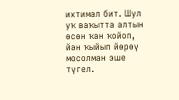ихтимал бит. Шул уҡ ваҡытта алтын өсөн ҡан ҡойоп, йән ҡыйып йөрөү мосолман эше түгел.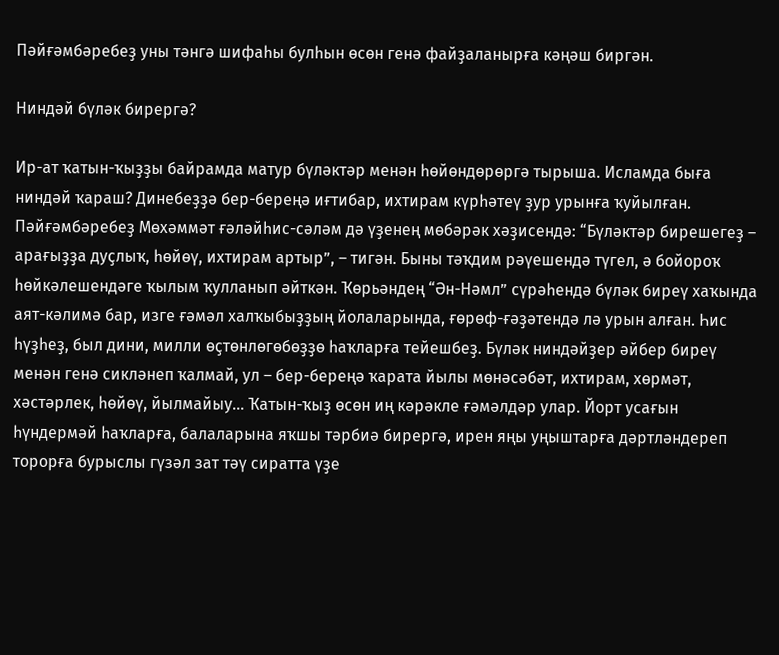Пәйғәмбәребеҙ уны тәнгә шифаһы булһын өсөн генә файҙаланырға кәңәш биргән.

Ниндәй бүләк бирергә?

Ир-ат ҡатын-ҡыҙҙы байрамда матур бүләктәр менән һөйөндөрөргә тырыша. Исламда быға ниндәй ҡараш? Динебеҙҙә бер-береңә иғтибар, ихтирам күрһәтеү ҙур урынға ҡуйылған. Пәйғәмбәребеҙ Мөхәммәт ғәләйһис-сәләм дә үҙенең мөбәрәк хәҙисендә: “Бүләктәр бирешегеҙ – арағыҙҙа дуҫлыҡ, һөйөү, ихтирам артыр”, – тигән. Быны тәҡдим рәүешендә түгел, ә бойороҡ һөйкәлешендәге ҡылым ҡулланып әйткән. Ҡөрьәндең “Ән-Нәмл” сүрәһендә бүләк биреү хаҡында аят-кәлимә бар, изге ғәмәл халҡыбыҙҙың йолаларында, ғөрөф-ғәҙәтендә лә урын алған. Һис һүҙһеҙ, был дини, милли өҫтөнлөгөбөҙҙө һаҡларға тейешбеҙ. Бүләк ниндәйҙер әйбер биреү менән генә сикләнеп ҡалмай, ул – бер-береңә ҡарата йылы мөнәсәбәт, ихтирам, хөрмәт, хәстәрлек, һөйөү, йылмайыу... Ҡатын-ҡыҙ өсөн иң кәрәкле ғәмәлдәр улар. Йорт усағын һүндермәй һаҡларға, балаларына яҡшы тәрбиә бирергә, ирен яңы уңыштарға дәртләндереп торорға бурыслы гүзәл зат тәү сиратта үҙе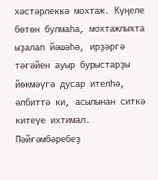хәстәрлеккә мохтаж. Күңеле бөтөн булмаһа, мохтажлыҡта ыҙалап йәшәһә, ирҙәргә тәғәйен ауыр бурыстарҙы йөкмәүгә дусар ителһә, әлбиттә ки, асылынан ситкә китеүе ихтимал. Пәйғәмбәребеҙ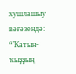хушлашыу вәғәзендә: “Ҡатын-ҡыҙҙың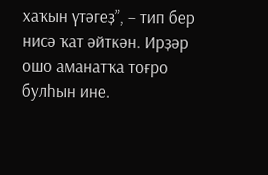хаҡын үтәгеҙ”, – тип бер нисә ҡат әйткән. Ирҙәр ошо аманатҡа тоғро булһын ине.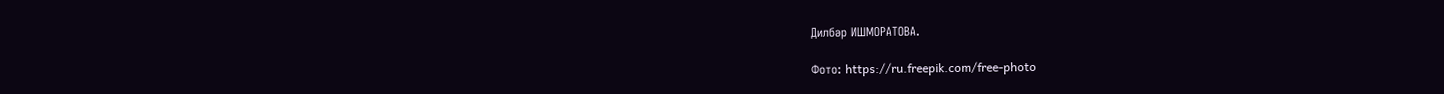Дилбәр ИШМОРАТОВА.

Фото: https://ru.freepik.com/free-photo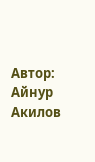Автор: Айнур Акилов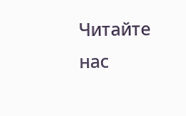Читайте нас